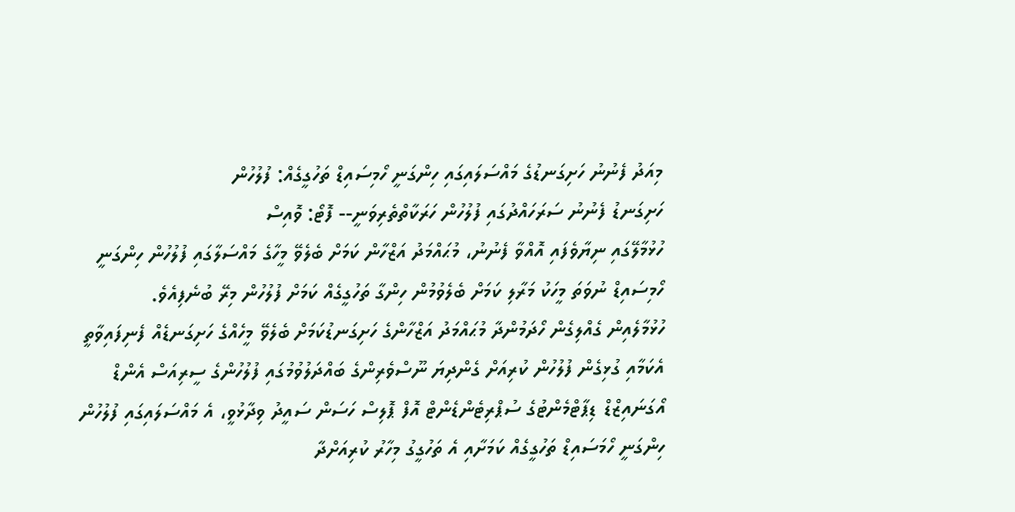މިއަދު ފެނުނު ހަށިގަނޑުގެ މައްސަލައިގައި ހިންގަނީ ހޯމިސައިޑް ތަހުގީގެއް: ފުލުހުން
ހަށިގަނޑު ފެނުނު ސަރަހައްދުގައި ފުލުހުން ހަރަކާތްތެރިވަނީ-- ފޮޓޯ: ވޮއިސް
ހުޅުމާލޭގައި ނިޔާވެފައި އޮއްވާ ފެނުނު، މުޙައްމަދު އަޒްހާން ކަމަށް ބެލެވޭ މީހާގެ މައްސަލާގައި ފުލުހުން ހިންގަނީ ހޯމިސައިޑް ނުވަތަ މީހަކު މަރާލި ކަމަށް ބެލެވުމުން ހިންގާ ތަހުގީގެއް ކަމަށް ފުލުހުން މިރޭ ބުނެފިއެވެ.
ހުޅުމާލެއިން ގެއްލިގެން ހޯދަމުންދާ މުޙައްމަދު އަޒްހާންގެ ހަށިގަނޑުކަމަށް ބެލެވޭ މީހެއްގެ ހަށިގަނޑެއް ފެނިފައިވާތީ އެކަމާއި ގުޅިގެން ފުލުހުން ކުރިއަށް ގެންދިޔަ ނޫސްވެރިންގެ ބައްދަލުވުމުގައި ފުލުހުންގެ ސީރިއަސް އެންޑް އޯގަނައިޒްޑް ޑިޕާޓްމެންޓުގެ ސުޕްރިޓެންޑެންޓް އޮފް ޕޮލިސް ހަސަން ސައީދު ވިދާޅުވީ، އެ މައްސަލައިގައި ފުލުހުން ހިންގަނީ ހޯމަސައިޑް ތަހުގީގެއް ކަމަށާއި އެ ތަހުގީގު މިހާރު ކުރިއަށްދާ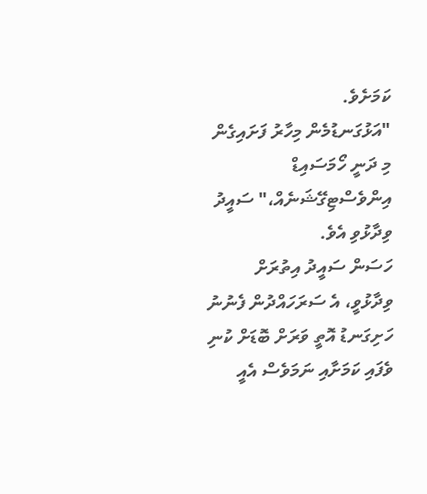ކަމަށެވެ.
"އަޅުގަނޑުމެން މިހާރު ފަށައިގެން މި ދަނީ ހޯމަސައިޑް އިންވެސްޓިގޭޝަނެއް،" ސައީދު ވިދާޅުވި އެވެ.
ހަސަން ސައީދު އިތުރަށް ވިދާޅުވީ، އެ ސަރަހައްދުން ފެނުނު ހަށިގަނޑު އޮތީ ވަރަށް ބޮޑަށް ކުނި ވެފައި ކަމަށާއި ނަމަވެސް އެއީ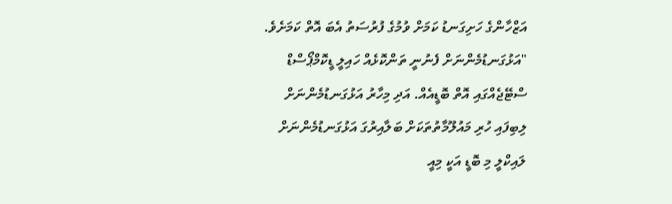އަޒްހާންގެ ހަށިގަނޑު ކަމަށް ވުމުގެ ފުރުސަތު އެބަ އޮތް ކަމަށެވެ.
"އަޅުގަނޑުމެންނަށް ފެނުނީ ތަންކޮޅެއް ހައިލީ ޑީކޮމްޕޯސްޑް ސްޓޭޖެއްގައި އޮތް ބޮޑީއެއް. އަދި މިހާރު އަޅުގަނޑުމެންނަށް ލިބިފައި ހުރި މައުލޫމާތުތަކަށް ބަލާއިރުގަ އަޅުގަނޑުމެންނަށް ލައިކްލީ މި ބޮޑީ އަކީ މިއީ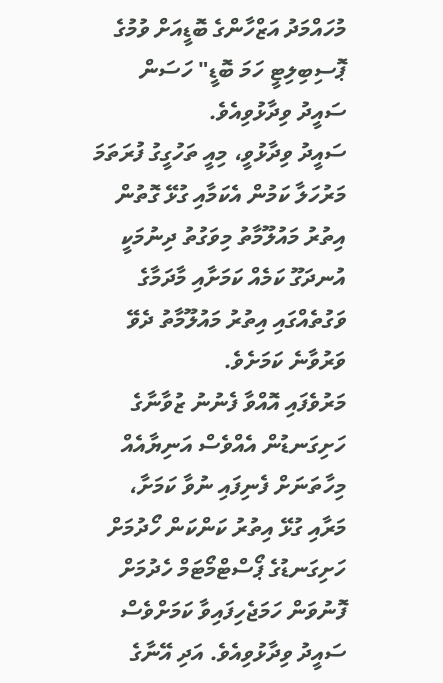މުހައްމަދު އަޒްހާންގެ ބޮޑީއަށް ވުމުގެ ޕޮސިބިލިޓީ ހަމަ ބޮޑީ" ހަސަން ސައީދު ވިދާޅުވިއެވެ.
ސައީދު ވިދާޅުވީ، މިއީ ތަހުގީގު ފުރަތަމަ މަރުހަލާ ކަމުން އެކަމާއި ގުޅޭ ގޮތުން އިތުރު މައުލޫމާތު މިވަގުތު ދިނުމަކީ އުނދަގޫ ކަމެއް ކަމަށާއި މާދަމާގެ ވަގުތެއްގައި އިތުރު މައުލޫމާތު ދެވޭ ވަރުވާނެ ކަމަށެވެ.
މަރުވެފައި އޮއްވާ ފެނުނު ޒުވާނާގެ ހަށިގަނޑުން އެއްވެސް އަނިޔާއެއް މިހާތަނަށް ފެނިފައި ނުވާ ކަމަށާ، މަރާއި ގުޅޭ އިތުރު ކަންކަން ހޯދުމަށް ހަށިގަނޑުގެ ޕޯސްޓްމޯޓަމް ހެދުމަށް ފޮނުވަން ހަމަޖެހިފައިވާ ކަމަށްވެސް ސައީދު ވިދާޅުވިއެވެ. އަދި އޭނާގެ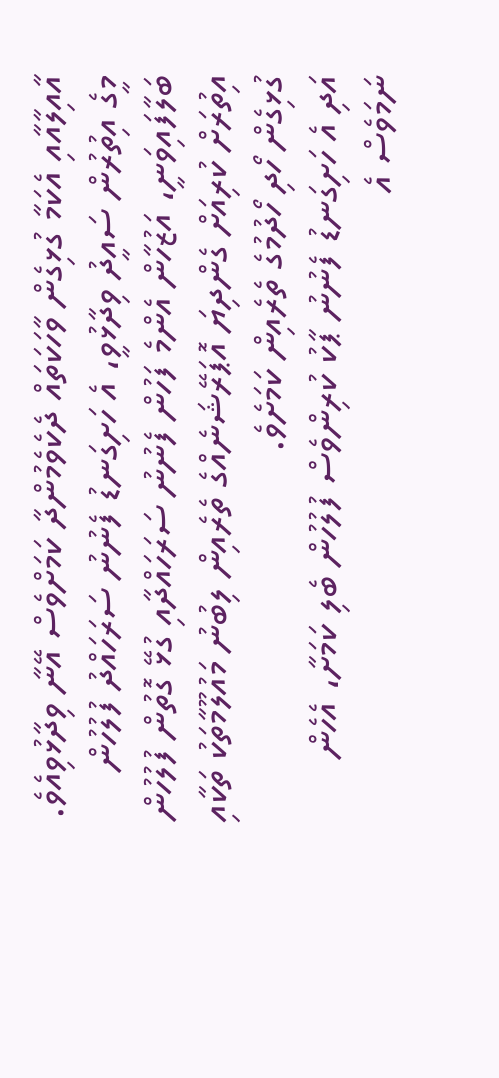އާއިލާއާއި އެކަމާ ގުޅިގެން ވާހަކަތައް ދެކެވެމުންދާ ކަމަށްވެސް އޭނާ ވިދާޅުވިއެވެ.
މީގެ އިތުރުން ސައީދު ވިދާޅުވީ، އެ ހަށިގަނޑު ފެނުނު ސަރަހައްދު ފުލުހުން ބަލާފައިވަނީ، އަޒުހާން އެންމެ ފަހުން ފެނުނު ސަރަހައްދާއި ގުޅޭ ގޮތުން ފުލުހުން އިތުރަށް ކުރިއަށް ގެންދިޔަ އޮޕަރޭޝަނެއްގެ ތެރެއިން ލިބުނު މައުލޫމާތަކު ތަކާއި ގުޅިގެން ހޯދި ހޯދުމުގެ ތެރެއިން ކަމަށެވެ.
އަދި އެ ހަށިގަނޑު ފެނުނު ޕާކު ކުރިންވެސް ފުލުހުން ބެލި ކަމަށާ، އެހެން ނަމަވެސް އެ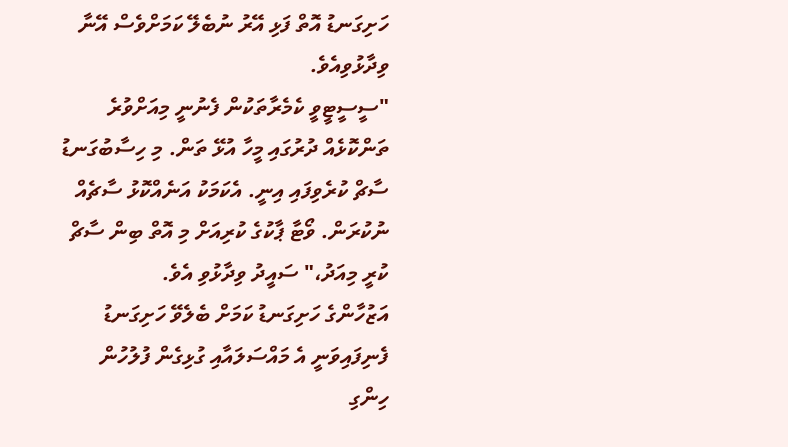ހަށިގަނޑު އޮތް ފަޅި އޭރު ނުބެލޭ ކަމަށްވެސް އޭނާ ވިދާޅުވިއެވެ.
"ސީސީޓީވީ ކެމެރާތަކުން ފެނުނީ މިއަށްވުރެ ތަންކޮޅެއް ދުރުގައި މީހާ އުޅޭ ތަން. މި ހިސާބުގަނޑު ސާޗް ކުރެވިފައި އިނީ. އެކަމަކު އަނެއްކޮޅު ސާޗެއް ނުކުރަން. ވޯޓާ ޕާކުގެ ކުރިއަށް މި އޮތް ބިން ސާޗް ކުރީ މިއަދު،" ސައީދު ވިދާޅުވި އެވެ.
އަޒުހާންގެ ހަށިގަނޑު ކަމަށް ބެލެވޭ ހަށިގަނޑު ފެނިފައިވަނީ އެ މައްސަލައާއި ގުޅިގެން ފުލުހުން ހިންގި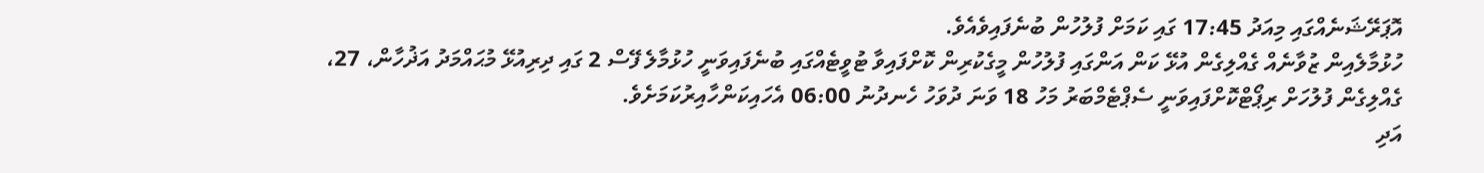އޮޕަރޭޝަނެއްގައި މިއަދު 17:45 ގައި ކަމަށް ފުލުހުން ބުނެފައިވެއެވެ.
ހުޅުމާލެއިން ޒުވާނެއް ގެއްލިގެން އުޅޭ ކަން އަންގައި ފުލުހުން މީގެކުރިން ކޮށްފައިވާ ޓުވީޓެއްގައި ބުނެފައިވަނީ ހުޅުމާލެ ފޭސް 2 ގައި ދިރިއުޅޭ މުޙައްމަދު އަޛުހާން، 27، ގެއްލިގެން ފުލުހަށް ރިޕޯޓްކޮށްފައިވަނީ ސެޕްޓެމްބަރު މަހު 18 ވަނަ ދުވަހު ހެނދުނު 06:00 އެހައިކަންހާއިރުކަމަށެވެ.
އަދި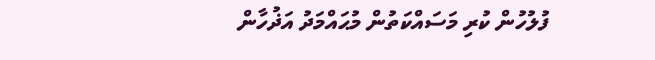ފުލުހުން ކުރި މަސައްކަތުން މުޙައްމަދު އަޛުހާން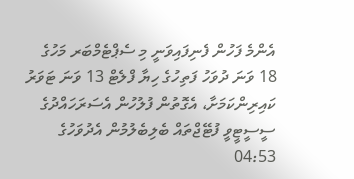އެންމެ ފަހުން ފެނިފައިވަނީ މި ސެޕްޓެމްބަރ މަހުގެ 18 ވަނަ ދުވަހު ފަތިހުގެ ހިޔާ ފްލެޓް 13 ވަނަ ޓަވަރު ކައިރިންކަމަށާ، އެގޮތުން ފުލުހުން އެސަރަހައްދުގެ ސީސީޓީވީ ފުޓޭޖްތައް ބެލިބެލުމުން އެދުވަހުގެ 04:53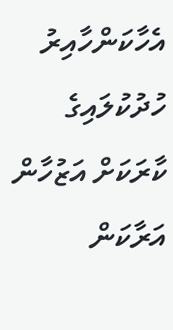އެހާކަންހާއިރު ހުދުކުލައިގެ ކާރަކަށް އަޒުހާން އަރާކަން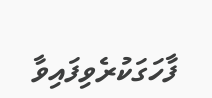ފާހަގަކުރެވިފައިވާ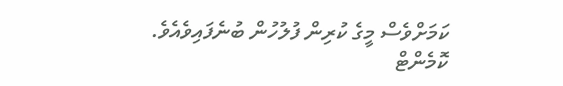ކަމަށްވެސް މީގެ ކުރިން ފުލުހުން ބުނެފައިވެއެވެ.
ކޮމެންޓް